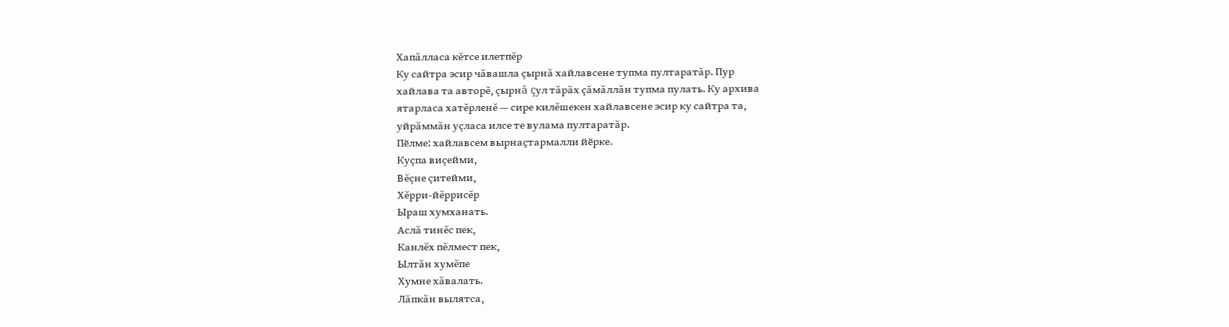Хапăлласа кĕтсе илетпĕр
Ку сайтра эсир чăвашла çырнă хайлавсене тупма пултаратăр. Пур
хайлава та авторĕ, çырнă çул тăрăх çăмăллăн тупма пулать. Ку архива
ятарласа хатĕрленĕ — сире килĕшекен хайлавсене эсир ку сайтра та,
уйрăммăн уçласа илсе те вулама пултаратăр.
Пӗлме: хайлавсем вырнаҫтармалли йӗрке.
Куçпа виçейми,
Вĕçне çитейми,
Хĕрри-йĕррисĕр
Ыраш хумханать.
Аслă тинĕс пек,
Канлĕх пĕлмест пек,
Ылтăн хумĕпе
Хумне хăвалать.
Лăпкăн вылятса,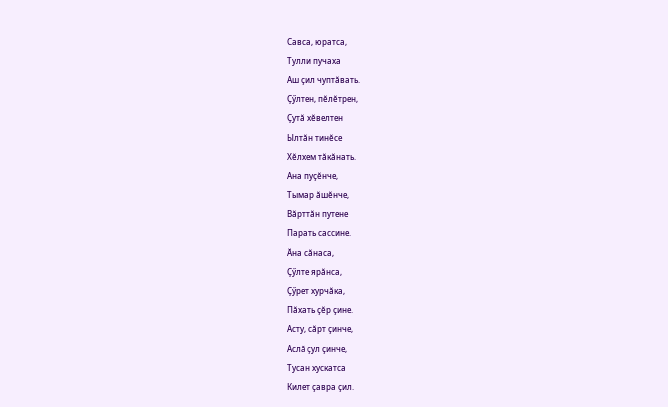Савса, юратса,
Тулли пучаха
Аш çил чуптăвать.
Çӳлтен, пĕлĕтрен,
Çутă хĕвелтен
Ылтăн тинĕсе
Хĕлхем тăкăнать.
Ана пуçĕнче,
Тымар ăшĕнче,
Вăрттăн путене
Парать сассине.
Ăна сăнаса,
Çӳлте ярăнса,
Çӳрет хурчăка,
Пăхать çĕр çине.
Асту, сăрт çинче,
Аслă çул çинче,
Тусан хускатса
Килет çавра çил.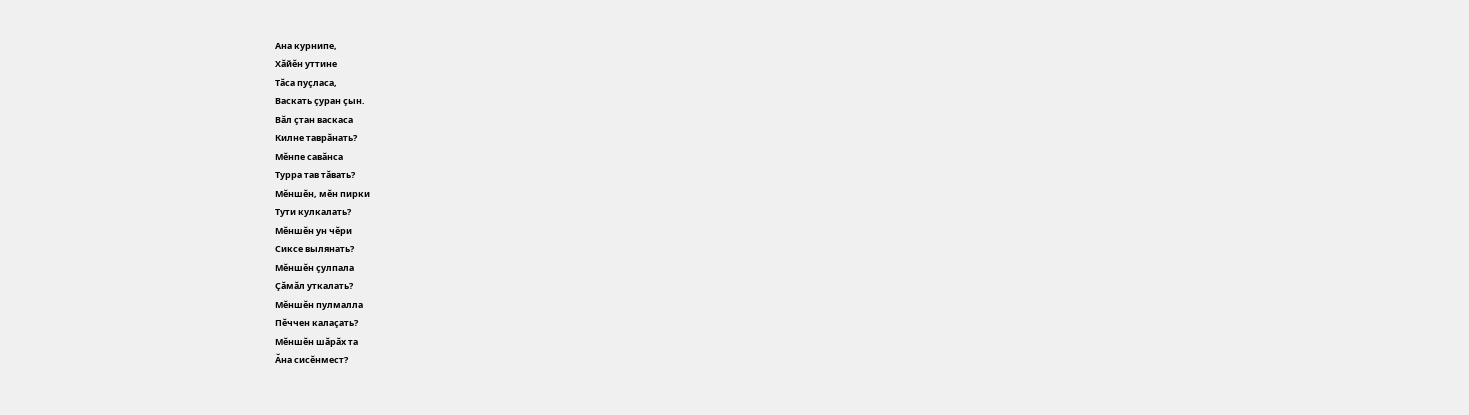Ана курнипе,
Хăйĕн уттине
Тăса пуçласа,
Васкать çуран çын.
Вăл çтан васкаса
Килне таврăнать?
Мĕнпе савăнса
Турра тав тăвать?
Мĕншĕн, мĕн пирки
Тути кулкалать?
Мĕншĕн ун чĕри
Сиксе вылянать?
Мĕншĕн çулпала
Çăмăл уткалать?
Мĕншĕн пулмалла
Пĕччен калаçать?
Мĕншĕн шăрăх та
Ăна сисĕнмест?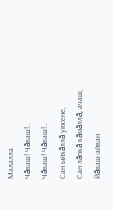Малалла
Чăваш! Чăваш!..
Чăваш! Чăваш!..
Сан ыйхăллă уюсене,
Сан лăпкă кăмăллă, ачаш,
Йăваш-айван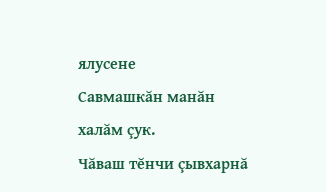ялусене
Савмашкăн манăн халăм çук.
Чăваш тĕнчи çывхарнă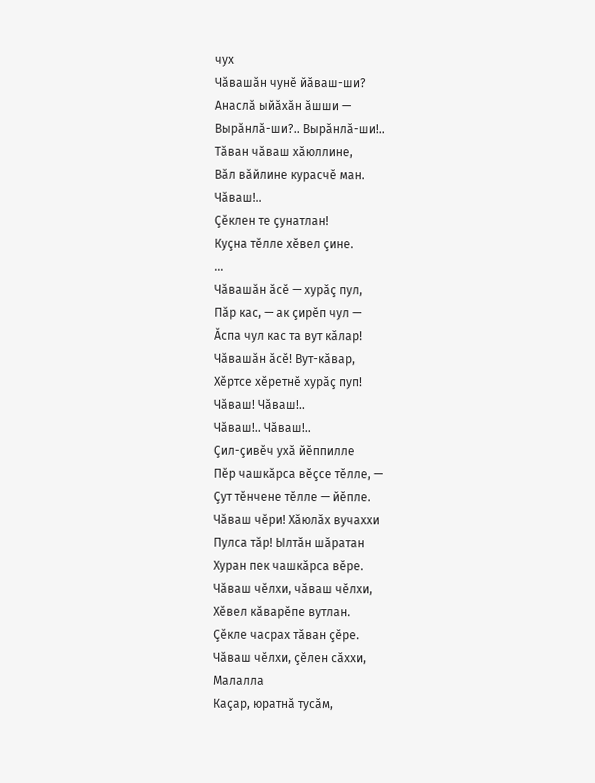чух
Чăвашăн чунĕ йăваш-ши?
Анаслă ыйăхăн ăшши —
Вырăнлă-ши?.. Вырăнлă-ши!..
Тăван чăваш хăюллине,
Вăл вăйлине курасчĕ ман.
Чăваш!..
Çĕклен те çунатлан!
Куçна тĕлле хĕвел çине.
...
Чăвашăн ăсĕ — хурăç пул,
Пăр кас, — ак çирĕп чул —
Ăспа чул кас та вут кăлар!
Чăвашăн ăсĕ! Вут-кăвар,
Хĕртсе хĕретнĕ хурăç пуп!
Чăваш! Чăваш!..
Чăваш!.. Чăваш!..
Çил-çивĕч ухă йĕппилле
Пĕр чашкăрса вĕçсе тĕлле, —
Çут тĕнчене тĕлле — йĕпле.
Чăваш чĕри! Хăюлăх вучаххи
Пулса тăр! Ылтăн шăратан
Хуран пек чашкăрса вĕре.
Чăваш чĕлхи, чăваш чĕлхи,
Хĕвел кăварĕпе вутлан.
Çĕкле часрах тăван çĕре.
Чăваш чĕлхи, çĕлен сăххи,
Малалла
Каçар, юратнă тусăм,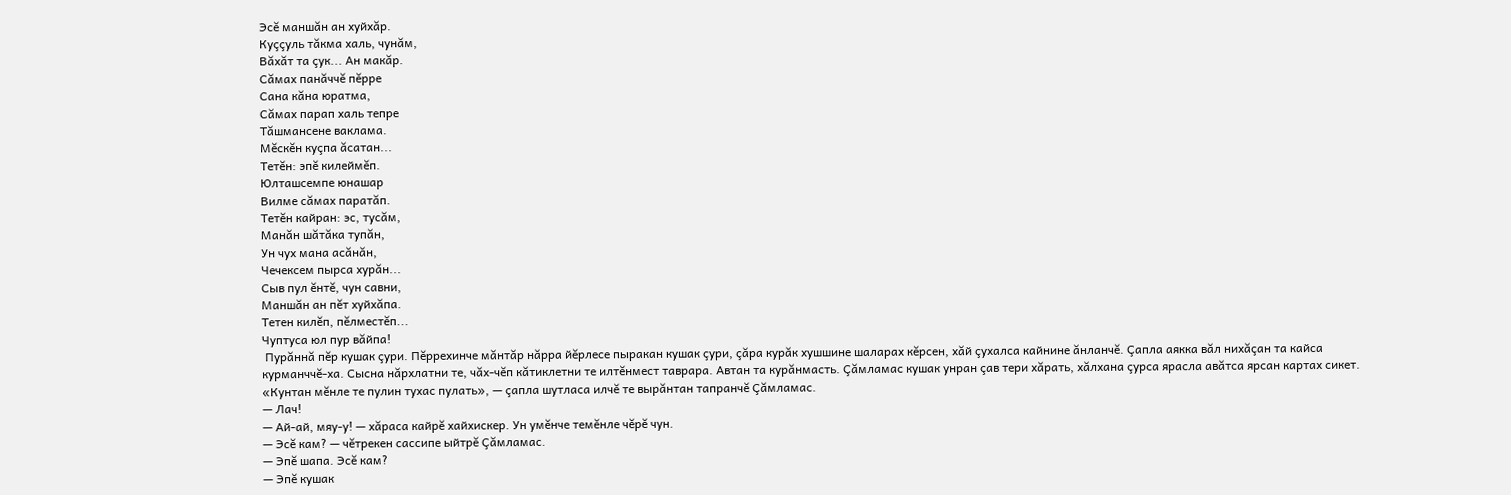Эсĕ маншăн ан хуйхăр.
Куççуль тăкма халь, чунăм,
Вăхăт та çук... Ан макăр.
Сăмах панăччĕ пĕрре
Сана кăна юратма,
Сăмах парап халь тепре
Тăшмансене ваклама.
Мĕскĕн куçпа ăсатан...
Тетĕн: эпĕ килеймĕп.
Юлташсемпе юнашар
Вилме сăмах паратăп.
Тетĕн кайран: эс, тусăм,
Манăн шăтăка тупăн,
Ун чух мана асăнăн,
Чечексем пырса хурăн...
Сыв пул ĕнтĕ, чун савни,
Маншăн ан пĕт хуйхăпа.
Тетен килĕп, пĕлместĕп...
Чуптуса юл пур вăйпа!
 Пурăннă пĕр кушак çури. Пĕррехинче мăнтăр нăрра йĕрлесе пыракан кушак çури, çăра курăк хушшине шаларах кĕрсен, хăй çухалса кайнине ăнланчĕ. Çапла аякка вăл нихăçан та кайса курманччĕ-ха. Сысна нăрхлатни те, чăх-чĕп кăтиклетни те илтĕнмест таврара. Автан та курăнмасть. Çăмламас кушак унран çав тери хăрать, хăлхана çурса ярасла авăтса ярсан картах сикет.
«Кунтан мĕнле те пулин тухас пулать», — çапла шутласа илчĕ те вырăнтан тапранчĕ Çăмламас.
— Лач!
— Ай-ай, мяу-у! — хăраса кайрĕ хайхискер. Ун умĕнче темĕнле чĕрĕ чун.
— Эсĕ кам? — чĕтрекен сассипе ыйтрĕ Çăмламас.
— Эпĕ шапа. Эсĕ кам?
— Эпĕ кушак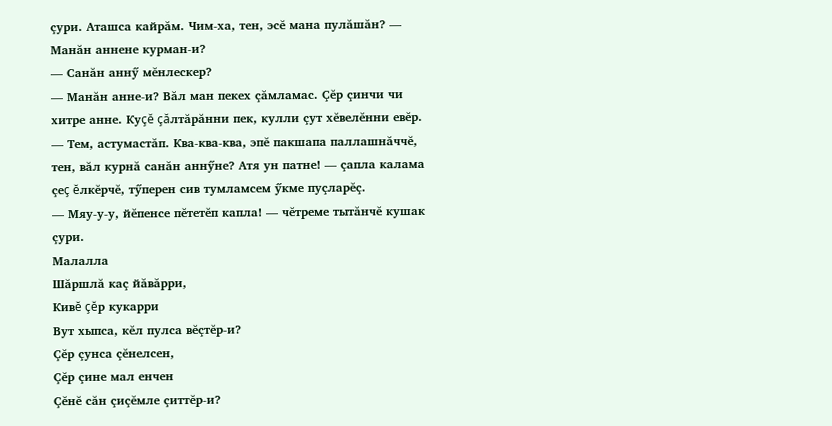çури. Аташса кайрăм. Чим-ха, тен, эсĕ мана пулăшăн? — Манăн аннене курман-и?
— Санăн аннӳ мĕнлескер?
— Манăн анне-и? Вăл ман пекех çăмламас. Çĕр çинчи чи хитре анне. Куçĕ çăлтăрăнни пек, кулли çут хĕвелĕнни евĕр.
— Тем, астумастăп. Ква-ква-ква, эпĕ пакшапа паллашнăччĕ, тен, вăл курнă санăн аннӳне? Атя ун патне! — çапла калама çеç ĕлкĕрчĕ, тӳперен сив тумламсем ӳкме пуçларĕç.
— Мяу-у-у, йĕпенсе пĕтетĕп капла! — чĕтреме тытăнчĕ кушак çури.
Малалла
Шăршлă каç йăвăрри,
Кивĕ çĕр кукарри
Вут хыпса, кĕл пулса вĕçтĕр-и?
Çĕр çунса çĕнелсен,
Çĕр çине мал енчен
Çĕнĕ сăн çиçĕмле çиттĕр-и?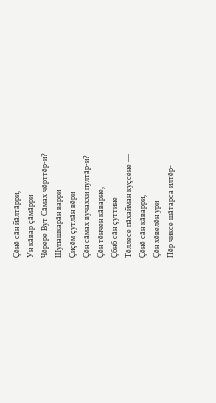Çĕнĕ сăн йăлтăрри,
Ун кăвар çăмăрри
Чĕрере Вут Сăмах чĕрттĕр-и?
Шупашкарăн варри
Çиçĕм çутлăн вĕри
Çĕн сăмах вучаххи пултăр-и?
Çĕн тĕнчен кăварне,
Çбнб сăн çуттине
Тĕллесе пăхайман куçсене —
Çĕнĕ сăн кăварри,
Çĕн хĕвелĕн ури
Пĕр чиксе шăтарса илтĕр-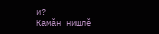и?
Камăн нишлĕ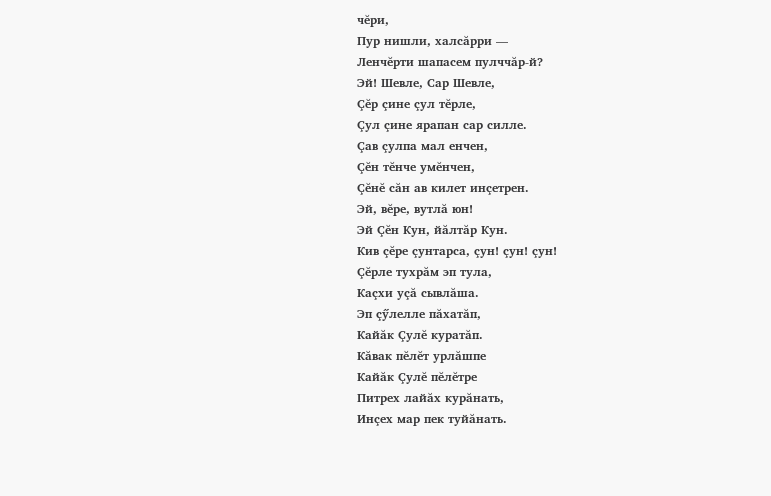чĕри,
Пур нишли, халсăрри —
Ленчĕрти шапасем пулччăр-й?
Эй! Шевле, Сар Шевле,
Çĕр çине çул тĕрле,
Çул çине ярапан сар силле.
Çав çулпа мал енчен,
Çĕн тĕнче умĕнчен,
Çĕнĕ сăн ав килет инçетрен.
Эй, вĕре, вутлă юн!
Эй Çĕн Кун, йăлтăр Кун.
Кив çĕре çунтарса, çун! çун! çун!
Çĕрле тухрăм эп тула,
Каçхи уçă сывлăша.
Эп çӳлелле пăхатăп,
Кайăк Çулĕ куратăп.
Кăвак пĕлĕт урлăшпе
Кайăк Çулĕ пĕлĕтре
Питрех лайăх курăнать,
Инçех мар пек туйăнать.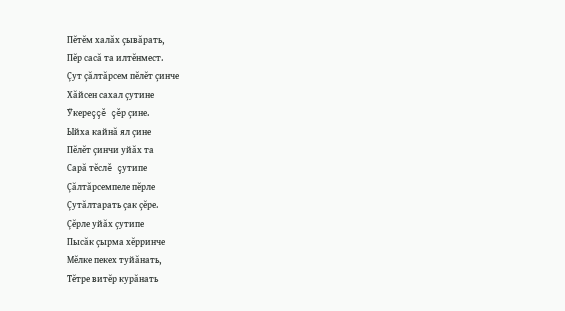Пĕтĕм халăх çывăрать,
Пĕр сасă та илтĕнмест.
Çут çăлтăрсем пĕлĕт çинче
Хăйсен сахал çутине
Ӳкереççĕ çĕр çине.
Ыйха кайнă ял çине
Пĕлĕт çинчи уйăх та
Сарă тĕслĕ çутипе
Çăлтăрсемпеле пĕрле
Çутăлтарать çак çĕре.
Çĕрле уйăх çутипе
Пысăк çырма хĕрринче
Мĕлке пекех туйăнать,
Тĕтре витĕр курăнать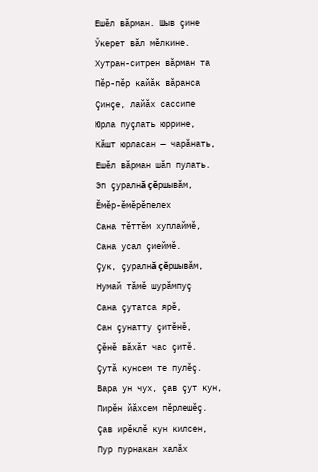Ешĕл вăрман. Шыв çине
Ӳкерет вăл мĕлкине.
Хутран-ситрен вăрман та
Пĕр-пĕр кайăк вăранса
Çинçе, лайăх сассипе
Юрла пуçлать юррине,
Кăшт юрласан — чарăнать,
Ешĕл вăрман шăп пулать.
Эп çуралнă çĕршывăм,
Ĕмĕр-ĕмĕрĕпелех
Сана тĕттĕм хуплаймĕ,
Сана усал çиеймĕ.
Çук, çуралнă çĕршывăм,
Нумай тăмĕ шурăмпуç
Сана çутатса ярĕ,
Сан çунатту çитĕнĕ,
Çĕнĕ вăхăт час çитĕ.
Çутă кунсем те пулĕç.
Вара ун чух, çав çут кун,
Пирĕн йăхсем пĕрлешĕç.
Çав ирĕклĕ кун килсен,
Пур пурнакан халăх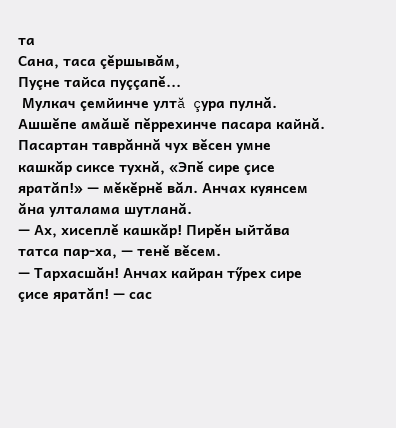та
Сана, таса çĕршывăм,
Пуçне тайса пуççапĕ...
 Мулкач çемйинче ултă çура пулнă. Ашшĕпе амăшĕ пĕррехинче пасара кайнă.
Пасартан таврăннă чух вĕсен умне кашкăр сиксе тухнă, «Эпĕ сире çисе яратăп!» — мĕкĕрнĕ вăл. Анчах куянсем ăна улталама шутланă.
— Ах, хисеплĕ кашкăр! Пирĕн ыйтăва татса пар-ха, — тенĕ вĕсем.
— Тархасшăн! Анчах кайран тӳрех сире çисе яратăп! — сас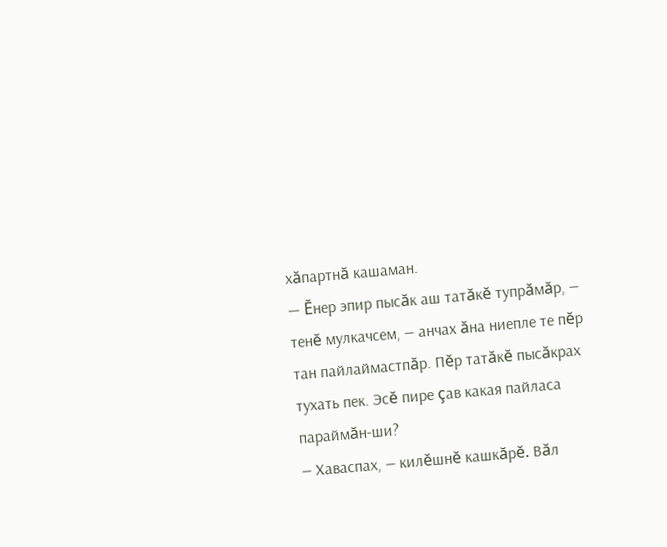хăпартнă кашаман.
— Ĕнер эпир пысăк аш татăкĕ тупрăмăр, — тенĕ мулкачсем, — анчах ăна ниепле те пĕр тан пайлаймастпăр. Пĕр татăкĕ пысăкрах тухать пек. Эсĕ пире çав какая пайласа параймăн-ши?
— Хаваспах, — килĕшнĕ кашкăрĕ. Вăл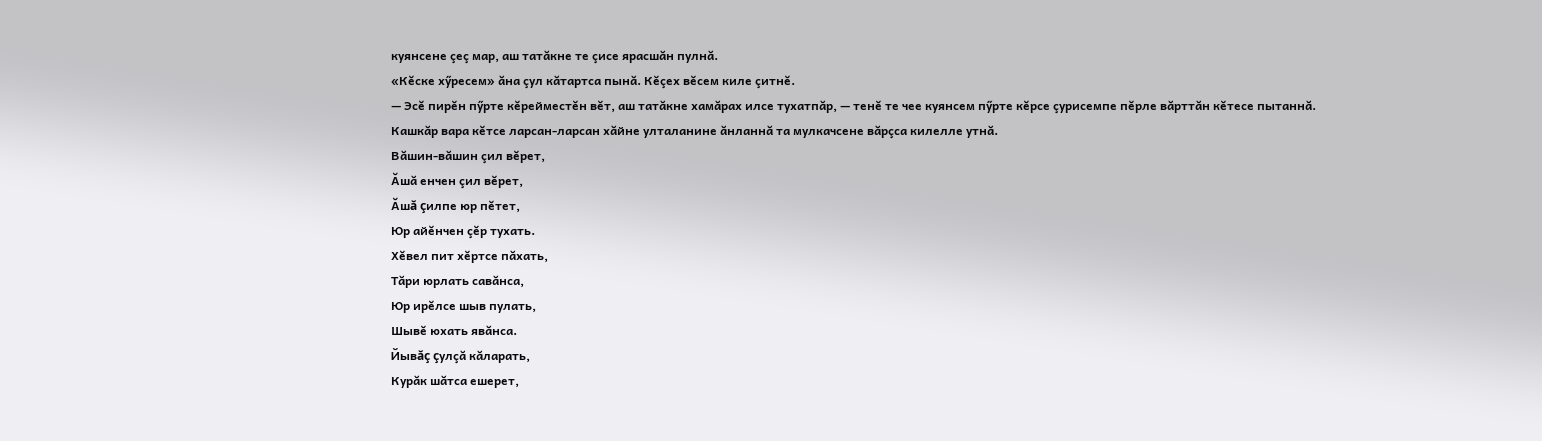куянсене çеç мар, аш татăкне те çисе ярасшăн пулнă.
«Кĕске хӳресем» ăна çул кăтартса пынă. Кĕçех вĕсем киле çитнĕ.
— Эсĕ пирĕн пӳрте кĕрейместĕн вĕт, аш татăкне хамăрах илсе тухатпăр, — тенĕ те чее куянсем пӳрте кĕрсе çурисемпе пĕрле вăрттăн кĕтесе пытаннă.
Кашкăр вара кĕтсе ларсан-ларсан хăйне улталанине ăнланнă та мулкачсене вăрçса килелле утнă.
Вăшин-вăшин çил вĕрет,
Ăшă енчен çил вĕрет,
Ăшă çилпе юр пĕтет,
Юр айĕнчен çĕр тухать.
Хĕвел пит хĕртсе пăхать,
Тăри юрлать савăнса,
Юр ирĕлсе шыв пулать,
Шывĕ юхать явăнса.
Йывăç çулçă кăларать,
Курăк шăтса ешерет,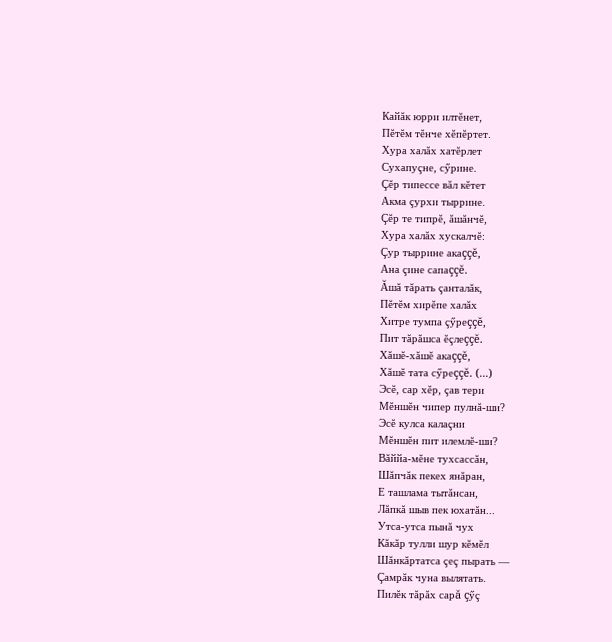Кайăк юрри илтĕнет,
Пĕтĕм тĕнче хĕпĕртет.
Хура халăх хатĕрлет
Сухапуçне, сӳрине.
Çĕр типессе вăл кĕтет
Акма çурхи тыррине.
Çĕр те типрĕ, ăшăнчĕ,
Хура халăх хускалчĕ:
Çур тыррине акаççĕ,
Ана çине сапаççĕ.
Ăшă тăрать çанталăк,
Пĕтĕм хирĕпе халăх
Хитре тумпа çӳреççĕ,
Пит тăрăшса ĕçлеççĕ.
Хăшĕ-хăшĕ акаççĕ,
Хăшĕ тата сӳреççĕ. (...)
Эсĕ, сар хĕр, çав тери
Мĕншĕн чипер пулнă-ши?
Эсĕ кулса калаçни
Мĕншĕн пит илемлĕ-ши?
Вăййа-мĕне тухсассăн,
Шăпчăк пекех янăран,
Е ташлама тытăнсан,
Лăпкă шыв пек юхатăн...
Утса-утса пынă чух
Кăкăр тулли шур кĕмĕл
Шăнкăртатса çеç пырать —
Çамрăк чуна вылятать.
Пилĕк тăрăх сарă çӳç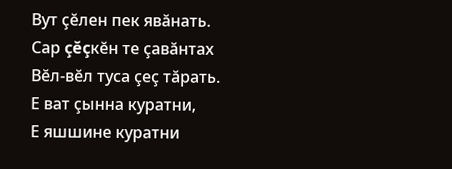Вут çĕлен пек явăнать.
Сар çĕçкĕн те çавăнтах
Вĕл-вĕл туса çеç тăрать.
Е ват çынна куратни,
Е яшшине куратни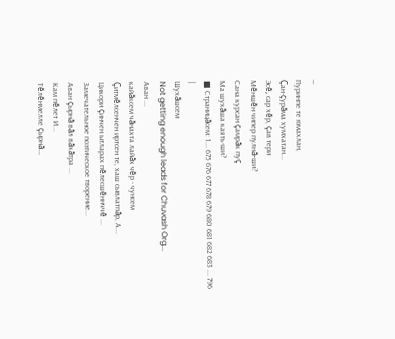—
Пуринпе те юмахлан,
Çан-çурăма хумхатан...
Эсĕ, сар хĕр, çав тери
Мĕншĕн чипер пулнă-ши?
Сана курсан çамрăк пуç
Ма шухăша каять-ши?
■ Страницăсем: 1... 675 676 677 678 679 680 681 682 683 ... 796
|
Шухăшсем
Not getting enough leads for Chuvash Org...
Аван ...
кайăксем чăнахта лайăх чĕр - чунсем
Çитмĕлсенчен иртсен те, хаш сывлатпăр, А...
Цикори çинчен ытларах пĕлесшĕннччĕ ...
Замечательное поэтическое творение...
Аван çырнă вăл вăхăтра ...
Кам пĕлет И...
Тĕлĕнмелле çырнă...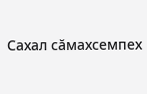Сахал сăмахсемпех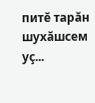питĕ тарăн шухăшсем уç...